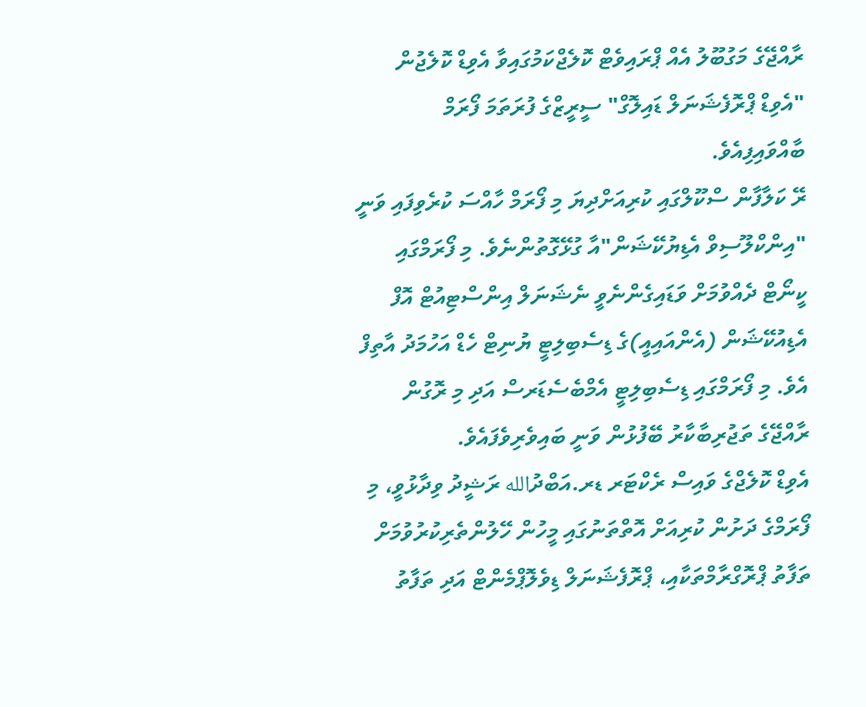ރާއްޖޭގެ މަގުބޫލު އެއް ޕްރައިވެޓް ކޮލެޖްކަމުގައިވާ އެވިޑް ކޮލެޖުން "އެވިޑް ޕްރޮފެޝަނަލް ޑައިލޮގް" ސީރީޒްގެ ފުރަތަމަ ފޯރަމް ބާއްވައިފިއެވެ.
ރޭ ކަލާފާން ސްކޫލްގައި ކުރިއަށްދިޔަ މި ފޯރަމް ހާއްސަ ކުރެވިފައި ވަނީ "އިންކްލޫސިވް އެޑިޔުކޭޝަން"އާ ގުޅޭގޮތުންނެވެ. މި ފޯރަމްގައި ކީނޯޓް ދެއްވުމަށް ވަޑައިގެންނެވީ ނެޝަނަލް އިންސްޓިއުޓް އޮފް އެޑިއުކޭޝަން (އެންއައިއީ)ގެ ޑިސެބިލިޓީ ޔުނިޓް ހެޑް އަހުމަދު އާތިފް އެވެ. މި ފޯރަމްގައި ޑިސެބިލިޓީ އެމްބެސެޑަރސް އަދި މި ރޮގުން ރާއްޖޭގެ ތަޖުރިބާކާރު ބޭފުޅުން ވަނީ ބައިވެރިވެފައެވެ.
އެވިޑް ކޮލެޖްގެ ވައިސް ރެކްޓަރ ޑރ.އަބްދުالله ރަޝީދު ވިދާޅުވީ، މި ފޯރަމްގެ ދަށުން ކުރިއަށް އޮތްތަނުގައި މީހުން ހޭލުންތެރިކުރުވުމަށް ތަފާތު ޕްރޮގްރާމްތަކާއި، ޕްރޮފެޝަނަލް ޑިވެލޮޕްމެންޓް އަދި ތަފާތު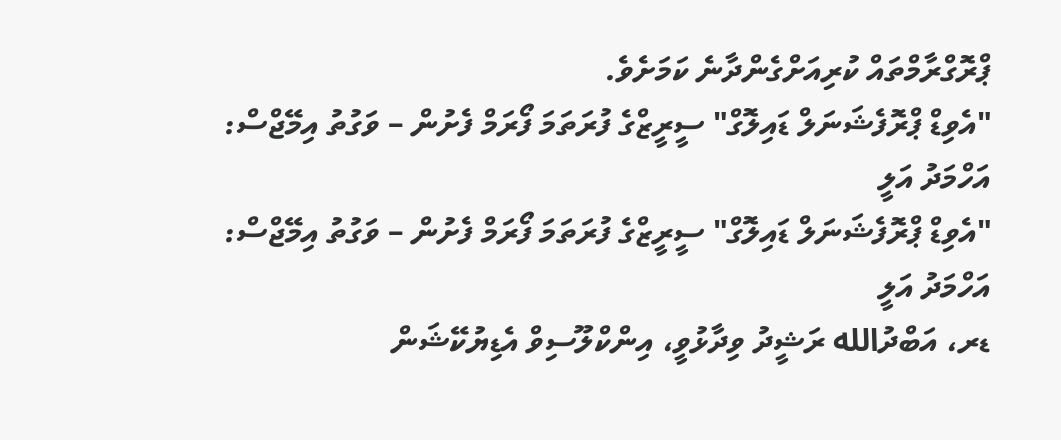ޕްރޮގްރާމްތައް ކުރިއަށްގެންދާނެ ކަމަށެވެ.
"އެވިޑް ޕްރޮފެޝަނަލް ޑައިލޮގް" ސީރީޒްގެ ފުރަތަމަ ފޯރަމް ފެށުން – ވަގުތު އިމޭޖްސް: އަހްމަދު އަލީ
"އެވިޑް ޕްރޮފެޝަނަލް ޑައިލޮގް" ސީރީޒްގެ ފުރަތަމަ ފޯރަމް ފެށުން – ވަގުތު އިމޭޖްސް: އަހްމަދު އަލީ
ޑރ، އަބްދުالله ރަޝީދު ވިދާޅުވީ، އިންކްލޫސިވް އެޑިޔުކޭޝަން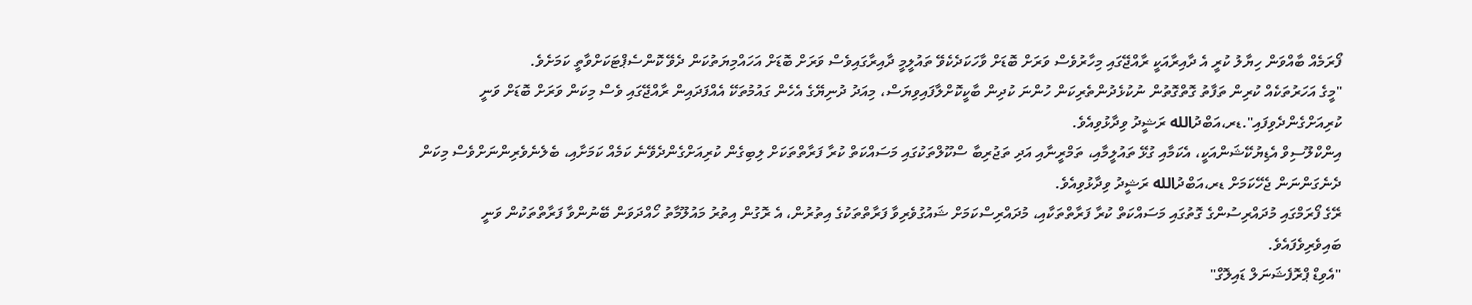ފޯރަމެއް ބާއްވަން ހިޔާލު ކުރީ އެ ދާއިރާއަކީ ރާއްޖޭގައި މިހާރުވެސް ވަރަށް ބޮޑަށް ވާހަކަދެކެވޭ ތައުލީމީ ދާއިރާގައިވެސް ވަރަށް ބޮޑަށް އަހައްމިޔަތުކަން ދެވޭ ކޮންސެޕްޓަކަށްވާތީ ކަމަށެވެ.
"މީގެ އަހަރުތަކެއް ކުރިން ތަފާތު ގޮތްގޮތުން ނުކުޅެދުންތެރިކަން ހުންނަ ކުދިން ބާކީކޮށްލާފައިވިޔަސް، މިއަދު ދުނިޔޭގެ އެހެން ގައުމުތަކޭ އެއްފަދައިން ރާއްޖޭގައި ވެސް މިކަން ވަރަށް ބޮޑަށް ވަނީ ކުރިއަށްގެންދެވިފައި".ޑރ،އަބްދުالله ރަޝީދު ވިދާޅުވިއެވެ.
އިންކްލޫސިވް އެޑިޔުކޭޝަންއަކީ، އެކަމާއި ގުޅޭ ތައުލީމާއި، ތަމްރީނާއި އަދި ތަޖުރިބާ ސްކޫލްތަކުގައި މަސައްކަތް ކުރާ ފަރާތްތަކަށް ލިބިގެން ކުރިއަށްގެންދެވޭނެ ކަމެއް ކަމަށާއި، ބެލެނެވެރިންނަށްވެސް މިކަން ދެނެގަންނަން ޖެހޭކަމަށް ޑރ،އަބްދުالله ރަޝީދު ވިދާޅުވިއެވެ.
ރޭގެ ފޯރަމްގައި މުދައްރިސުންގެ ގޮތުގައި މަސައްކަތް ކުރާ ފަރާތްތަކާއި، މުދައްރިސްކަމަށް ޝައުގުވެރިވާ ފަރާތްތަކުގެ އިތުރުން، އެ ރޮގުން އިތުރު މައުލޫމާތު ހޯއްދަވަން ބޭނުންވާ ފަރާތްތަކުން ވަނީ ބައިވެރިވެފައެވެ.
"އެވިޑް ޕްރޮފެޝަނަލް ޑައިލޮގް"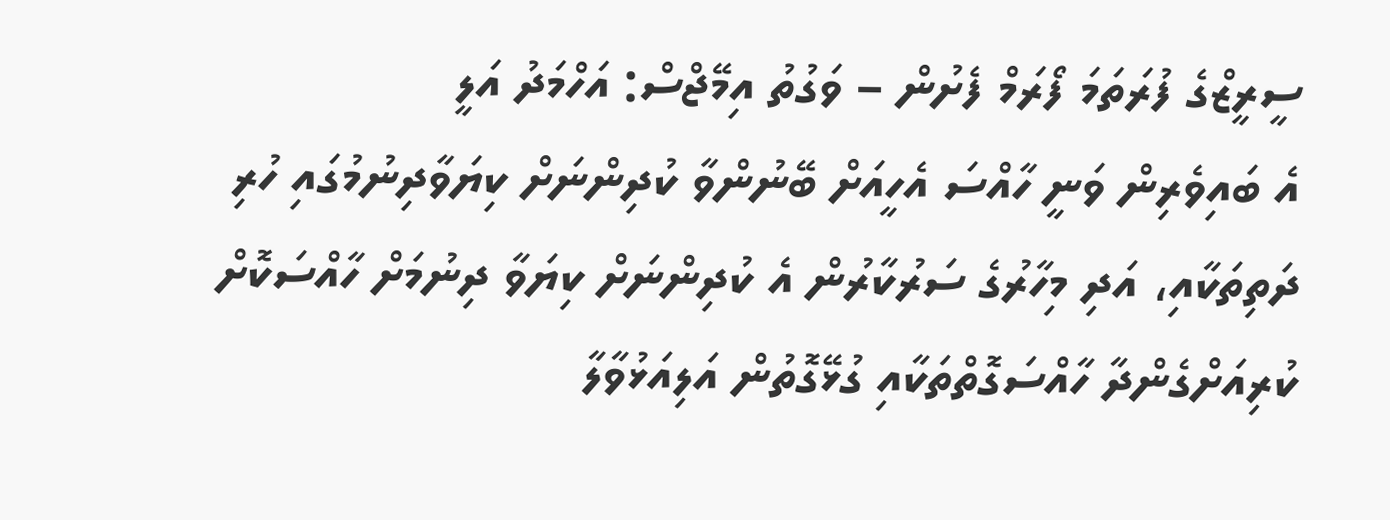ސީރީޒްގެ ފުރަތަމަ ފޯރަމް ފެށުން – ވަގުތު އިމޭޖްސް: އަހްމަދު އަލީ
އެ ބައިވެރިން ވަނީ ހާއްސަ އެހީއަށް ބޭނުންވާ ކުދިންނަށް ކިޔަވާދިނުމުގައި ހުރި ދަތިތަކާއި، އަދި މިހާރުގެ ސަރުކާރުން އެ ކުދިންނަށް ކިޔަވާ ދިނުމަށް ހާއްސަކޮށް ކުރިއަށްގެންދާ ހާއްސަގޮތްތަކާއި ގުޅޭގޮތުން އަލިއަޅުވާލާ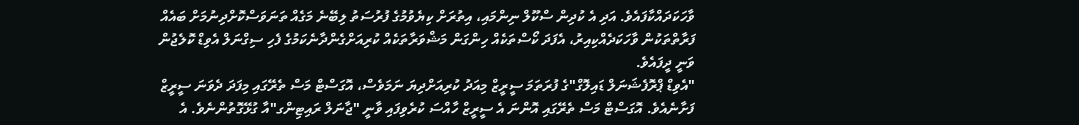ވާހަކަދައްކާފައެވެ. އަދި އެ ކުދިން ސްކޫލް ނިންމައި، އިތުރަށް ކިޔެވުމުގެ ފުރުސަތު ލިބޭނެ މަގެއް ތަނަވަސްކޮށްދިނުމަށް ބައެއް ފަރާތްތަކުން ވާހަކަދެއްކިއިރު، އެފަދަ ކޯސްތަކެއް ހިންގަން މަޝްވަރާތަކެއް ކުރިއަށްގެންދާނެކަމުގެ ފެހި ސިގްނަލް އެވިޑް ކޮލެޖުން ވަނީ ދީފައެވެ.
"އެވިޑް ޕްރޮފެޝަނަލް ޑައިލޮގް"ގެ ފުރަތަމަ ސީރީޒް މިއަދު ކުރިއަށްދިޔަ ނަމަވެސް، އޮގަސްޓް މަސް ތެރޭގައި މިފަދަ ދެވަނަ ސީރީޒް ފަށާނެއެވެ. އޮގަސްޓް މަސް ތެރޭގައި އޮންނަ އެ ސީރީޒް ހާއްސަ ކުރެވިފައި ވާނީ "ޖާނަލް ރައިޓިންގ"އާ ގުޅޭގޮތުންނެވެ. އެ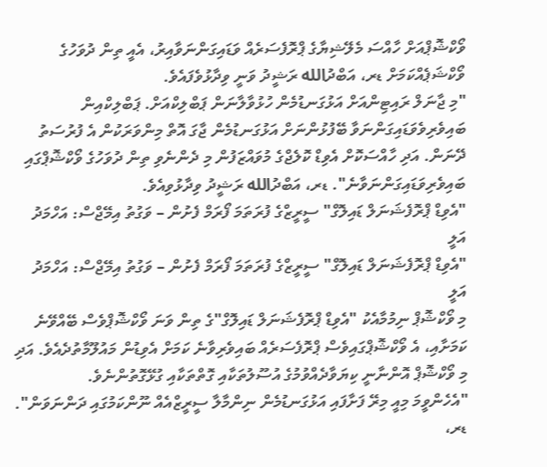ވޯކްޝޮޕްއަށް ހާއްސަ މެލޭޝިޔާގެ ޕްރޮފެސަރެއް ވަޑައިގަންނަވާއިރު، އެއީ ތިން ދުވަހުގެ ވޯކްޝަޕެއްކަމަށް ޑރ، އަބްދުالله ރަޝީދު ވަނީ ވިދާޅުވެފައެވެ.
"މި ޖާނަލް ރައިޓިންއަށް އަޅުގަނޑުމެން ހުޅުވާލާނަން ޕަބްލިކްއަށް. ޕަބްލިކްއިން ބައިވެރިވެވަޑައިގަންނަވާ ބޭފުޅުންނަށް އަޅުގަނޑުމެން ޖާގަ އޮތް މިންވަރަކުން އެ ފުރުސަތު ދޭނަން. އަދި ހާއްސަކޮށް އެވިޑް ކޮލެޖްގެ މުވައްޒަފުން މި ދެންނެވި ތިން ދުވަހުގެ ވޯކްޝޮޕްގައި ބައިވެރިވަޑައިގަންނަވާނެ". ޑރ، އަބްދުالله ރަޝީދު ވިދާޅުވިއެވެ.
"އެވިޑް ޕްރޮފެޝަނަލް ޑައިލޮގް" ސީރީޒްގެ ފުރަތަމަ ފޯރަމް ފެށުން – ވަގުތު އިމޭޖްސް: އަހްމަދު އަލީ
"އެވިޑް ޕްރޮފެޝަނަލް ޑައިލޮގް" ސީރީޒްގެ ފުރަތަމަ ފޯރަމް ފެށުން – ވަގުތު އިމޭޖްސް: އަހްމަދު އަލީ
މި ވޯކްޝޮޕް ނިމުމާއެކު "އެވިޑް ޕްރޮފެޝަނަލް ޑައިލޮގް"ގެ ތިން ވަނަ ވޯކްޝޮޕްވެސް ބޭއްވޭނެ ކަމަށާއި، އެ ވޯކްޝޮޕްގައިވެސް ޕްރޮފެސަރެއް ބައިވެރިވާނެ ކަމަށް އެވިޑުން މައުލޫމާތުދެއެވެ. އަދި މި ވޯކްޝޮޕް އޮންނާނީ ކިޔަވާދެއްވުމުގެ އުސޫލުތަކާއި ގޮތްތަކާއި ގުޅޭގޮތުންނެވެ.
"އެހެންވީމަ މިއީ މިރޭ ފަށާފައި އަޅުގަނޑުމެން ނިންމާލާ ސީރީޒްއެއް ނޫންކަމުގައި ދަންނަވަން". ޑރ،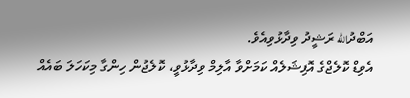އަބްދުالله ރަޝީދު ވިދާޅުވިއެވެ.
އެވިޑް ކޮލެޖްގެ އޮފިޝަލެއް ކަމަށްވާ އާލިމް ވިދާޅުވީ، ކޮލެޖުން ހިންގާ މިކަހަލަ ބައެއް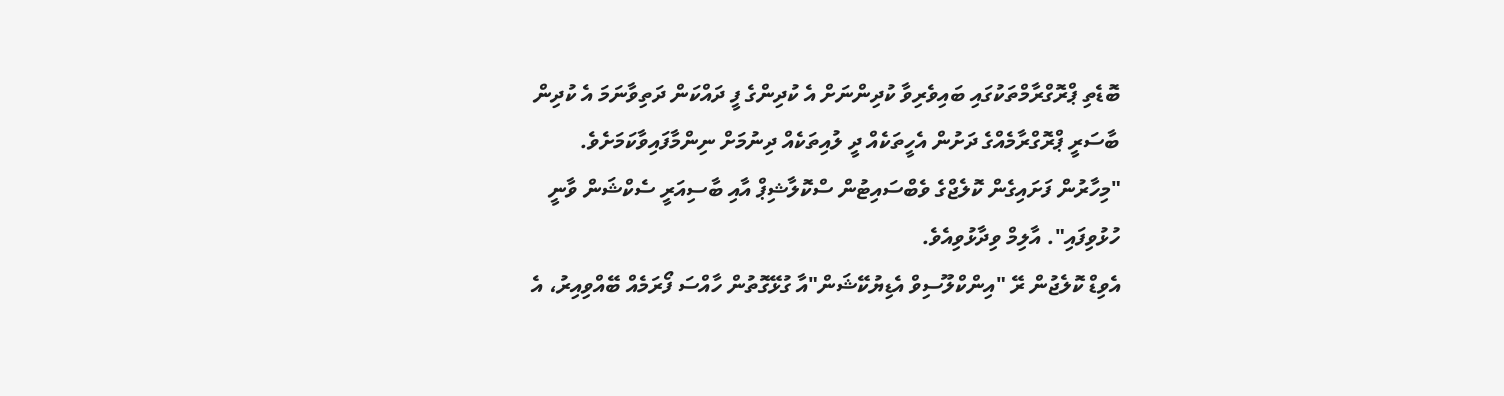ބޮޑެތި ޕްރޮގްރާމްތަކުގައި ބައިވެރިވާ ކުދިންނަށް އެ ކުދިންގެ ފީ ދައްކަން ދަތިވާނަމަ އެ ކުދިން ބާސަރީ ޕްރޮގްރާމެއްގެ ދަށުން އެހީތަކެއް ދީ ލުއިތަކެއް ދިނުމަށް ނިންމާފައިވާކަމަށެވެ.
"މިހާރުން ފަށައިގެން ކޮލެޖްގެ ވެބްސައިޓުން ސްކޮލާޝިޕް އާއި ބާސިއަރީ ސެކްޝަން ވާނީ ހުޅުވިފައި". އާލިމް ވިދާޅުވިއެވެ.
އެވިޑް ކޮލެޖުން ރޭ "އިންކްލޫސިވް އެޑިޔުކޭޝަން"އާ ގުޅޭގޮތުން ހާއްސަ ފޯރަމެއް ބޭއްވިއިރު، އެ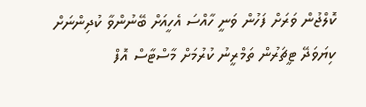ކޮލްޖުން ވަރަށް ފަހުން ވަނީ ހާއްސަ އެހީއަށް ބޭނުންވާ ކުދިންނަށް ކިޔަވަދޭ ޓީޗަރުން ތަމްރީނު ކުރުމަށް މާސްޓާސް އޮފް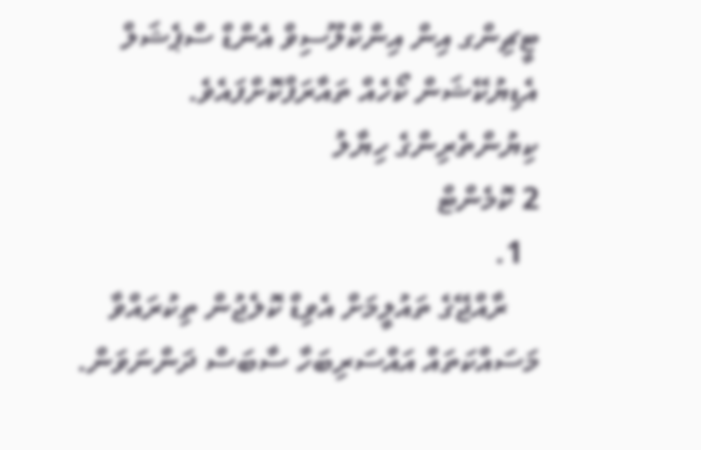ޓީޗިންގ އިން އިންކްލޫސިވް އެންޑް ސްޕެޝަލް އެޑިޔުކޭޝަން ކޯހެއް ތައާރަފްކޮށްފައެވެ.
ކިޔުންތެރިންގެ ހިޔާލު
2 ކޮމެންޓް
  1.
    ރާއްޖޭގެ ތައުލީމަށް އެވިޑް ކޮލެޖުން ތިކުރައްވާ މަސައްކަތައް އައްސަރިބަހާ ސާބަސް ދަންނަވަން.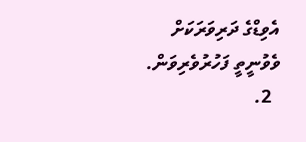އެވިޑްގެ ދަރިވަރަކަށް ވެވުނީތީ ފަހުރުވެރިވަން.
  2.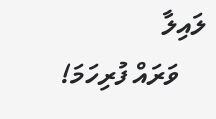ލައިލާ
    ވަރައް ފުރިހަމަ!